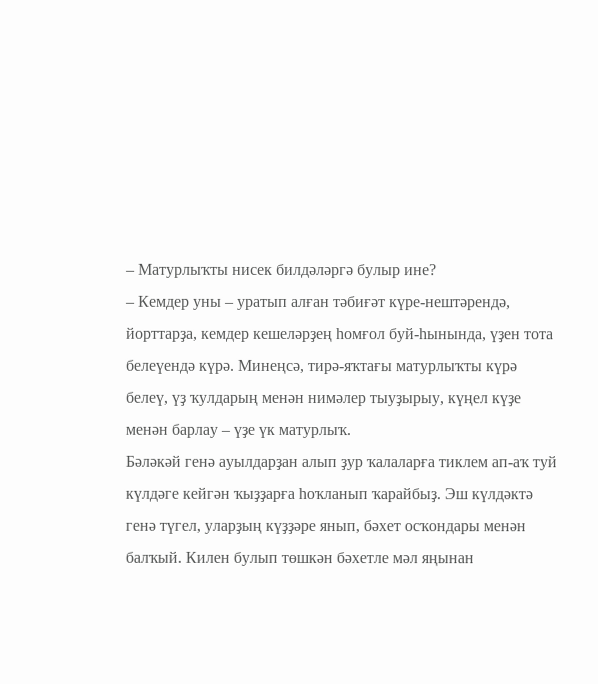– Матурлыҡты нисек билдәләргә булыр ине?
– Кемдер уны – уратып алған тәбиғәт күре-нештәрендә, йорттарҙа, кемдер кешеләрҙең һомғол буй-һынында, үҙен тота белеүендә күрә. Минеңсә, тирә-яҡтағы матурлыҡты күрә белеү, үҙ ҡулдарың менән нимәлер тыуҙырыу, күңел күҙе менән барлау – үҙе үк матурлыҡ.
Бәләкәй генә ауылдарҙан алып ҙур ҡалаларға тиклем ап-аҡ туй күлдәге кейгән ҡыҙҙарға һоҡланып ҡарайбыҙ. Эш күлдәктә генә түгел, уларҙың күҙҙәре янып, бәхет осҡондары менән балҡый. Килен булып төшкән бәхетле мәл яңынан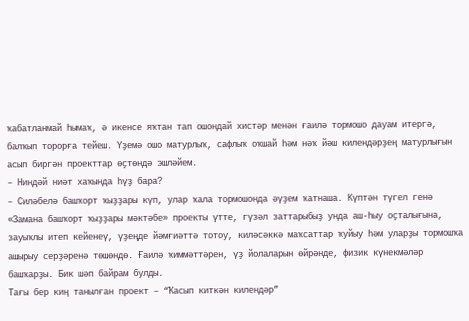ҡабатланмай һымаҡ, ә икенсе яҡтан тап ошондай хистәр менән ғаилә тормошо дауам итергә, балҡып торорға тейеш. Үҙемә ошо матурлыҡ, сафлыҡ оҡшай һәм нәҡ йәш килендәрҙең матурлығын асып биргән проекттар өҫтөндә эшләйем.
– Ниндәй ниәт хаҡында һүҙ бара?
– Силәбелә башҡорт ҡыҙҙары күп, улар ҡала тормошонда әүҙем ҡатнаша. Күптән түгел генә «Замана башҡорт ҡыҙҙары мәктәбе» проекты үтте, гүзәл заттарыбыҙ унда аш-һыу оҫталығына, зауыҡлы итеп кейенеү, үҙеңде йәмғиәттә тотоу, киләсәккә маҡсаттар ҡуйыу һәм уларҙы тормошҡа ашырыу серҙәренә төшөндө. Ғаилә ҡиммәттәрен, үҙ йолаларын өйрәнде, физик күнекмәләр башҡарҙы. Бик шәп байрам булды.
Тағы бер киң танылған проект – “Ҡасып киткән килендәр”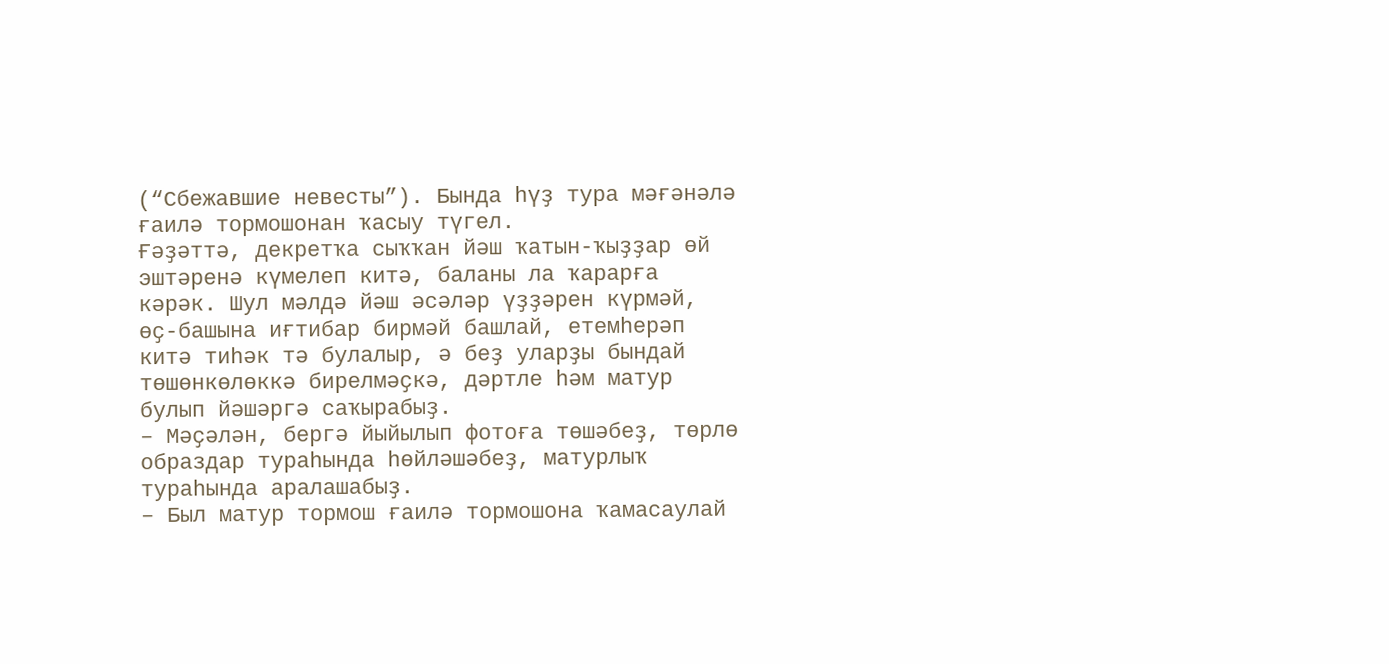(“Сбежавшие невесты”). Бында һүҙ тура мәғәнәлә ғаилә тормошонан ҡасыу түгел.
Ғәҙәттә, декретҡа сыҡҡан йәш ҡатын-ҡыҙҙар өй эштәренә күмелеп китә, баланы ла ҡарарға кәрәк. Шул мәлдә йәш әсәләр үҙҙәрен күрмәй, өҫ-башына иғтибар бирмәй башлай, етемһерәп китә тиһәк тә булалыр, ә беҙ уларҙы бындай төшөнкөлөккә бирелмәҫкә, дәртле һәм матур булып йәшәргә саҡырабыҙ.
– Мәҫәлән, бергә йыйылып фотоға төшәбеҙ, төрлө образдар тураһында һөйләшәбеҙ, матурлыҡ тураһында аралашабыҙ.
– Был матур тормош ғаилә тормошона ҡамасаулай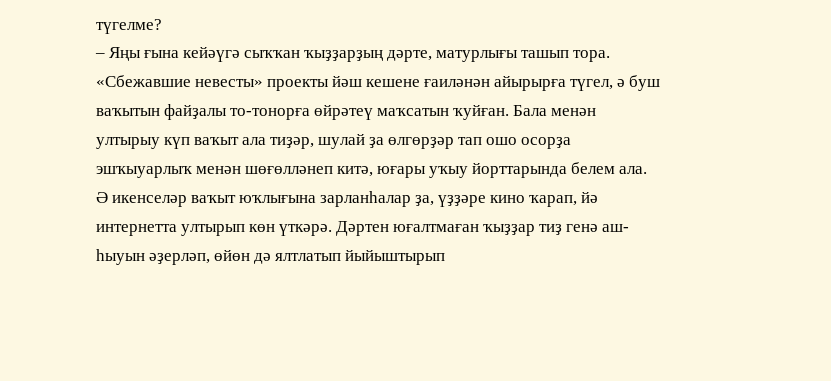түгелме?
– Яңы ғына кейәүгә сыҡҡан ҡыҙҙарҙың дәрте, матурлығы ташып тора. «Сбежавшие невесты» проекты йәш кешене ғаиләнән айырырға түгел, ә буш ваҡытын файҙалы то-тонорға өйрәтеү маҡсатын ҡуйған. Бала менән ултырыу күп ваҡыт ала тиҙәр, шулай ҙа өлгөрҙәр тап ошо осорҙа эшҡыуарлыҡ менән шөғөлләнеп китә, юғары уҡыу йорттарында белем ала. Ә икенселәр ваҡыт юҡлығына зарланһалар ҙа, үҙҙәре кино ҡарап, йә интернетта ултырып көн үткәрә. Дәртен юғалтмаған ҡыҙҙар тиҙ генә аш-һыуын әҙерләп, өйөн дә ялтлатып йыйыштырып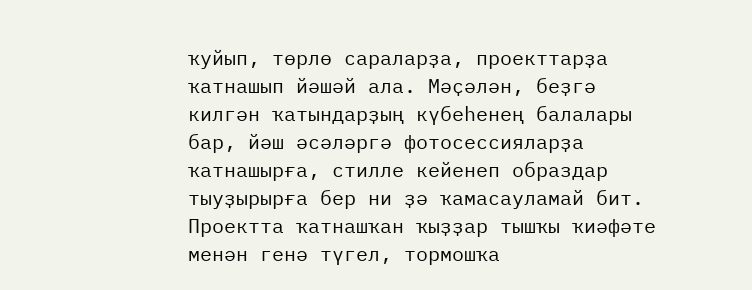ҡуйып, төрлө сараларҙа, проекттарҙа ҡатнашып йәшәй ала. Мәҫәлән, беҙгә килгән ҡатындарҙың күбеһенең балалары бар, йәш әсәләргә фотосессияларҙа ҡатнашырға, стилле кейенеп образдар тыуҙырырға бер ни ҙә ҡамасауламай бит. Проектта ҡатнашҡан ҡыҙҙар тышҡы ҡиәфәте менән генә түгел, тормошҡа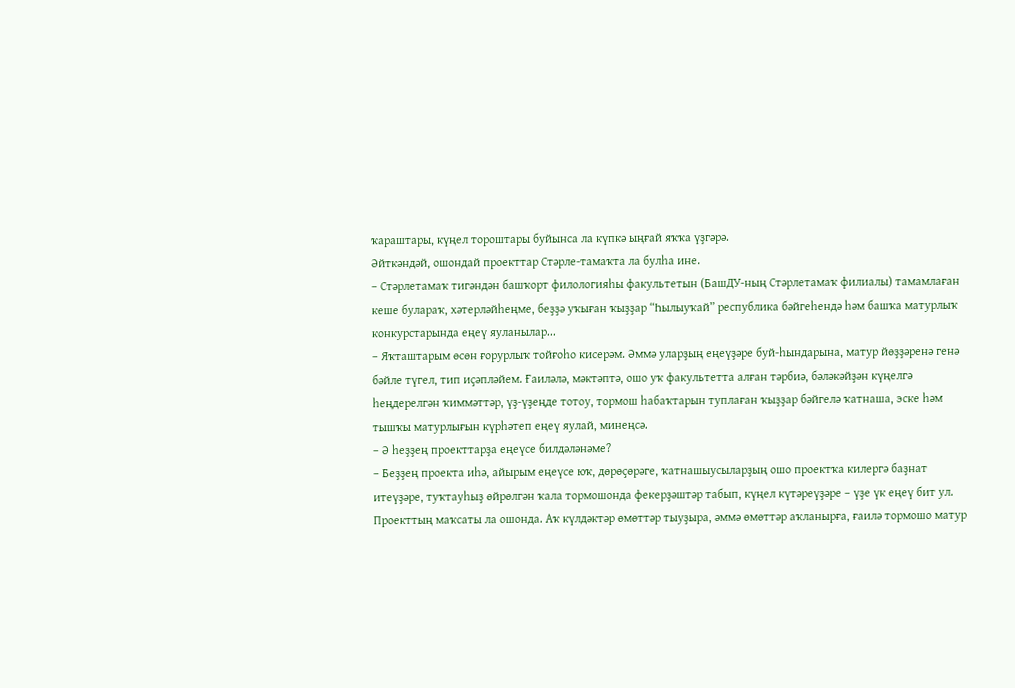ҡараштары, күңел тороштары буйынса ла күпкә ыңғай яҡҡа үҙгәрә.
Әйткәндәй, ошондай проекттар Стәрле-тамаҡта ла булһа ине.
– Стәрлетамаҡ тигәндән башҡорт филологияһы факультетын (БашДУ-ның Стәрлетамаҡ филиалы) тамамлаған кеше булараҡ, хәтерләйһеңме, беҙҙә уҡыған ҡыҙҙар “Һылыуҡай” республика бәйгеһендә һәм башҡа матурлыҡ конкурстарында еңеү яуланылар...
– Яҡташтарым өсөн ғорурлыҡ тойғоһо кисерәм. Әммә уларҙың еңеүҙәре буй-һындарына, матур йөҙҙәренә генә бәйле түгел, тип иҫәпләйем. Ғаиләлә, мәктәптә, ошо уҡ факультетта алған тәрбиә, бәләкәйҙән күңелгә һеңдерелгән ҡиммәттәр, үҙ-үҙеңде тотоу, тормош һабаҡтарын туплаған ҡыҙҙар бәйгелә ҡатнаша, эске һәм тышҡы матурлығын күрһәтеп еңеү яулай, минеңсә.
– Ә һеҙҙең проекттарҙа еңеүсе билдәләнәме?
– Беҙҙең проекта иһә, айырым еңеүсе юҡ, дөрөҫөрәге, ҡатнашыусыларҙың ошо проектҡа килергә баҙнат итеүҙәре, туҡтауһыҙ өйрөлгән ҡала тормошонда фекерҙәштәр табып, күңел күтәреүҙәре – үҙе үк еңеү бит ул. Проекттың маҡсаты ла ошонда. Аҡ күлдәктәр өмөттәр тыуҙыра, әммә өмөттәр аҡланырға, ғаилә тормошо матур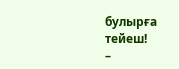булырға тейеш!
–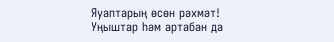Яуаптарың өсөн рәхмәт! Уңыштар һәм артабан да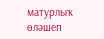матурлыҡ өләшеп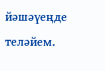йәшәүеңде теләйем.